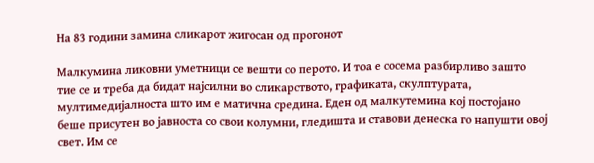На 83 години замина сликарот жигосан од прогонот

Малкумина ликовни уметници се вешти со перото. И тоа е сосема разбирливо зашто тие се и треба да бидат најсилни во сликарството, графиката, скулптурата, мултимедијалноста што им е матична средина. Еден од малкутемина кој постојано беше присутен во јавноста со свои колумни, гледишта и ставови денеска го напушти овој свет. Им се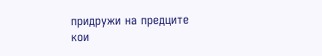придружи на предците кои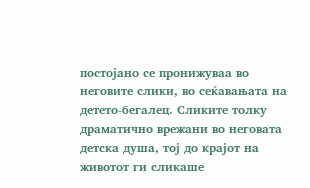постојано се пронижуваа во неговите слики, во сеќавањата на детето-бегалец. Сликите толку драматично врежани во неговата детска душа, тој до крајот на животот ги сликаше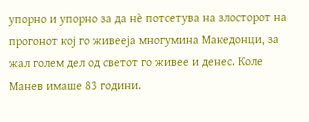упорно и упорно за да нè потсетува на злосторот на прогонот кој го живееја многумина Македонци, за жал голем дел од светот го живее и денес. Коле Манев имаше 83 години.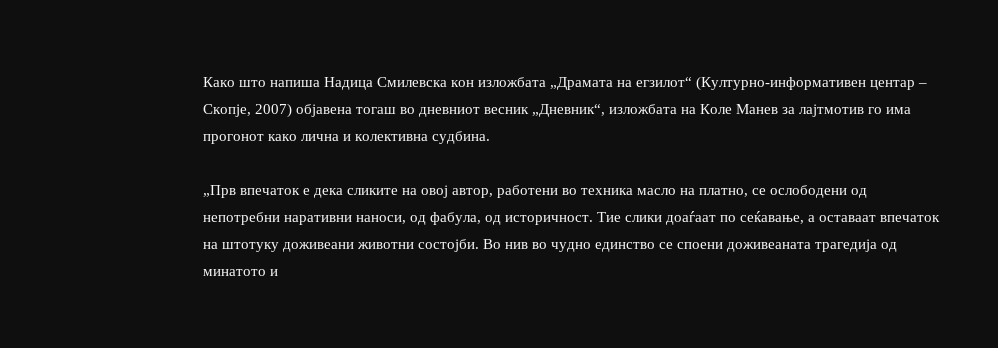Како што напиша Надица Смилевска кон изложбата „Драмата на егзилот“ (Културно-информативен центар – Скопје, 2007) објавена тогаш во дневниот весник „Дневник“, изложбата на Коле Манев за лајтмотив го има прогонот како лична и колективна судбина.

„Прв впечаток е дека сликите на овој автор, работени во техника масло на платно, се ослободени од непотребни наративни наноси, од фабула, од историчност. Тие слики доаѓаат по сеќавање, а оставаат впечаток на штотуку доживеани животни состојби. Во нив во чудно единство се споени доживеаната трагедија од минатото и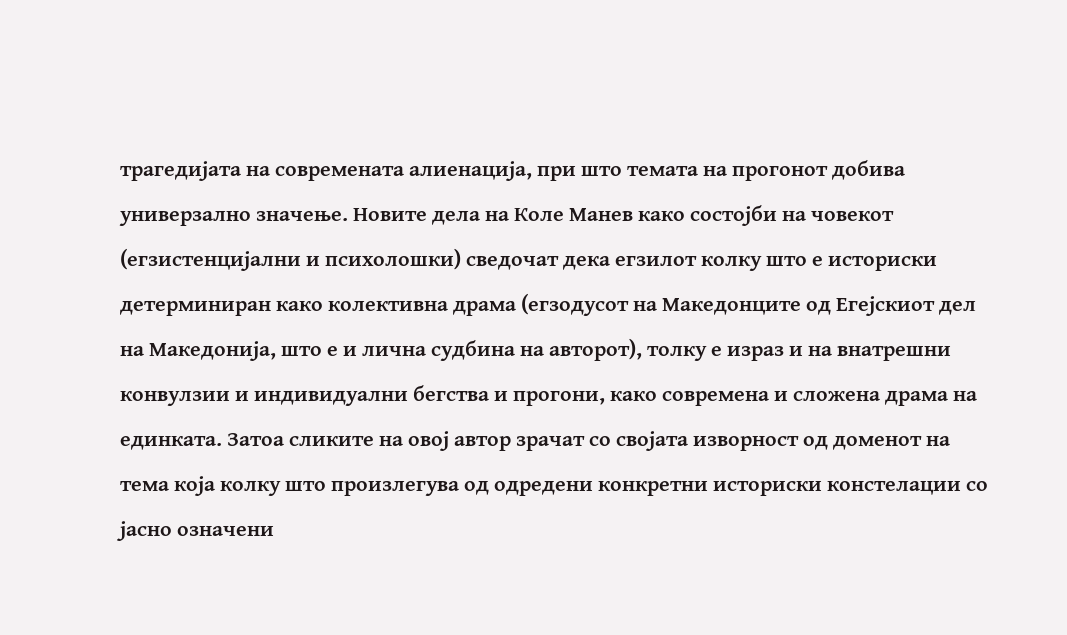трагедијата на современата алиенација, при што темата на прогонот добива универзално значење. Новите дела на Коле Манев како состојби на човекот (егзистенцијални и психолошки) сведочат дека егзилот колку што е историски детерминиран како колективна драма (егзодусот на Македонците од Егејскиот дел на Македонија, што е и лична судбина на авторот), толку е израз и на внатрешни конвулзии и индивидуални бегства и прогони, како современа и сложена драма на единката. Затоа сликите на овој автор зрачат со својата изворност од доменот на тема која колку што произлегува од одредени конкретни историски констелации со јасно означени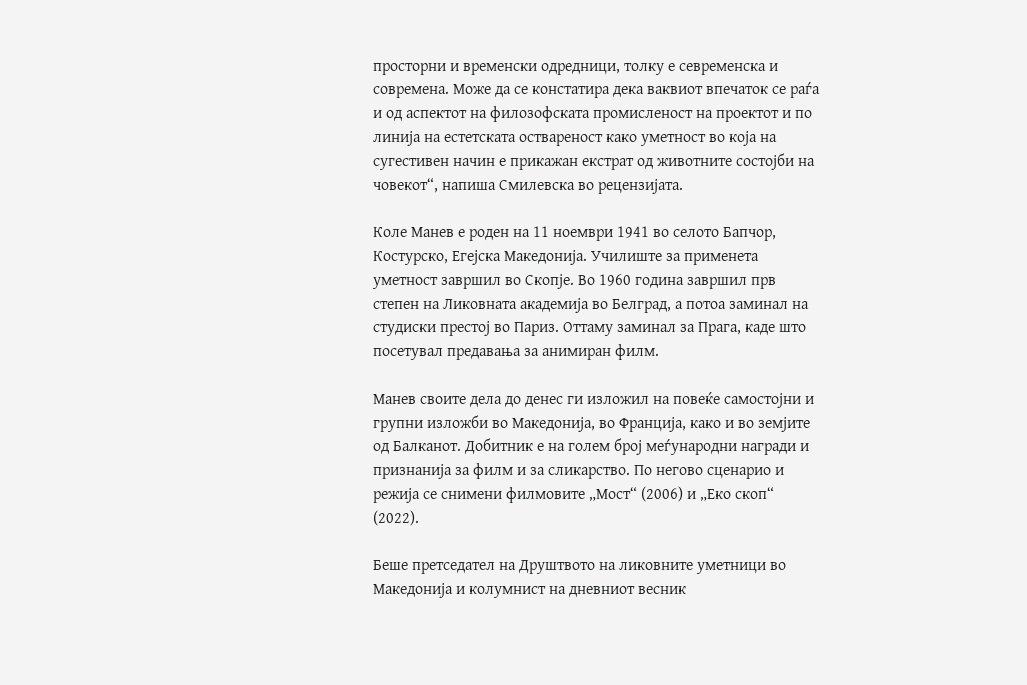просторни и временски одредници, толку е севременска и современа. Може да се констатира дека ваквиот впечаток се раѓа и од аспектот на филозофската промисленост на проектот и по линија на естетската оствареност како уметност во која на сугестивен начин е прикажан екстрат од животните состојби на човекот“, напиша Смилевска во рецензијата.

Коле Манев е роден на 11 ноември 1941 во селото Бапчор, Костурско, Егејска Македонија. Училиште за применета уметност завршил во Скопје. Во 1960 година завршил прв степен на Ликовната академија во Белград, а потоа заминал на студиски престој во Париз. Оттаму заминал за Прага, каде што посетувал предавања за анимиран филм.

Манев своите дела до денес ги изложил на повеќе самостојни и групни изложби во Македонија, во Франција, како и во земјите од Балканот. Добитник е на голем број меѓународни награди и признанија за филм и за сликарство. По негово сценарио и режија се снимени филмовите „Мост“ (2006) и „Еко скоп“ (2022).

Беше претседател на Друштвото на ликовните уметници во Македонија и колумнист на дневниот весник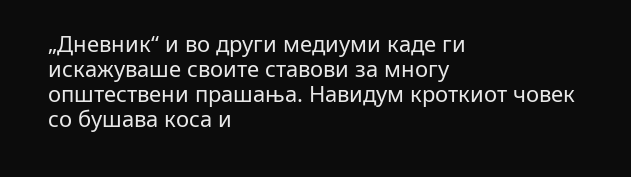„Дневник“ и во други медиуми каде ги искажуваше своите ставови за многу општествени прашања. Навидум кроткиот човек со бушава коса и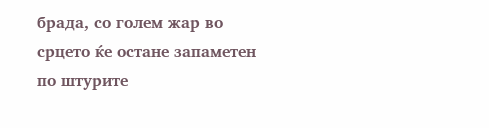брада, со голем жар во срцето ќе остане запаметен по штурите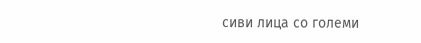сиви лица со големи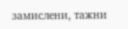замислени, тажни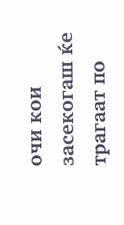очи кои засекогаш ќе трагаат по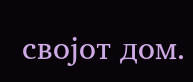својот дом.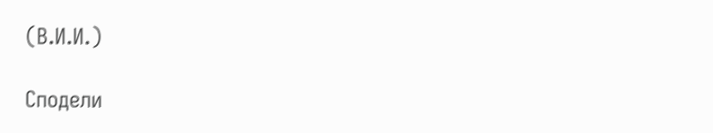(В.И.И.)

Сподели